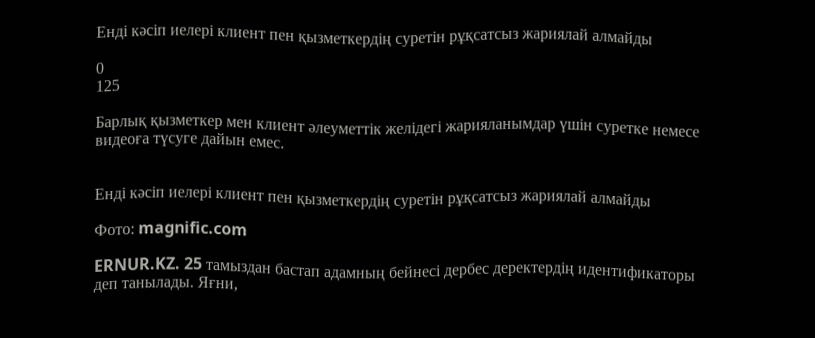Енді кәсіп иелері клиент пен қызметкердің суретін рұқсатсыз жариялай алмайды

0
125

Барлық қызметкер мен клиент әлеуметтік желідегі жарияланымдар үшін суретке немесе видеоға түсуге дайын емес.


Енді кәсіп иелері клиент пен қызметкердің суретін рұқсатсыз жариялай алмайды

Фото: magnific.com

ERNUR.KZ. 25 тамыздан бастап адамның бейнесі дербес деректердің идентификаторы деп танылады. Яғни,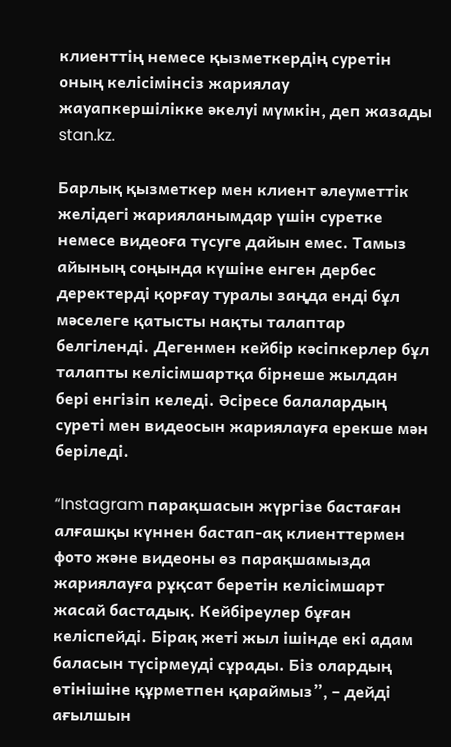клиенттің немесе қызметкердің суретін оның келісімінсіз жариялау жауапкершілікке әкелуі мүмкін, деп жазады stan.kz.

Барлық қызметкер мен клиент әлеуметтік желідегі жарияланымдар үшін суретке немесе видеоға түсуге дайын емес. Тамыз айының соңында күшіне енген дербес деректерді қорғау туралы заңда енді бұл мәселеге қатысты нақты талаптар белгіленді. Дегенмен кейбір кәсіпкерлер бұл талапты келісімшартқа бірнеше жылдан бері енгізіп келеді. Әсіресе балалардың суреті мен видеосын жариялауға ерекше мән беріледі.

“Instagram парақшасын жүргізе бастаған алғашқы күннен бастап-ақ клиенттермен фото және видеоны өз парақшамызда жариялауға рұқсат беретін келісімшарт жасай бастадық. Кейбіреулер бұған келіспейді. Бірақ жеті жыл ішінде екі адам баласын түсірмеуді сұрады. Біз олардың өтінішіне құрметпен қараймыз”, – дейді ағылшын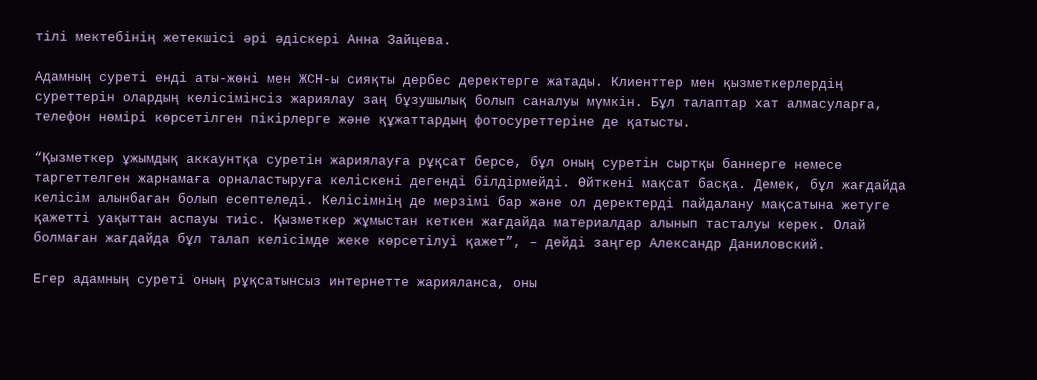тілі мектебінің жетекшісі әрі әдіскері Анна Зайцева.

Адамның суреті енді аты-жөні мен ЖСН-ы сияқты дербес деректерге жатады. Клиенттер мен қызметкерлердің суреттерін олардың келісімінсіз жариялау заң бұзушылық болып саналуы мүмкін. Бұл талаптар хат алмасуларға, телефон нөмірі көрсетілген пікірлерге және құжаттардың фотосуреттеріне де қатысты.

“Қызметкер ұжымдық аккаунтқа суретін жариялауға рұқсат берсе, бұл оның суретін сыртқы баннерге немесе таргеттелген жарнамаға орналастыруға келіскені дегенді білдірмейді. Өйткені мақсат басқа. Демек, бұл жағдайда келісім алынбаған болып есептеледі. Келісімнің де мерзімі бар және ол деректерді пайдалану мақсатына жетуге қажетті уақыттан аспауы тиіс. Қызметкер жұмыстан кеткен жағдайда материалдар алынып тасталуы керек. Олай болмаған жағдайда бұл талап келісімде жеке көрсетілуі қажет”, – дейді заңгер Александр Даниловский.

Егер адамның суреті оның рұқсатынсыз интернетте жарияланса, оны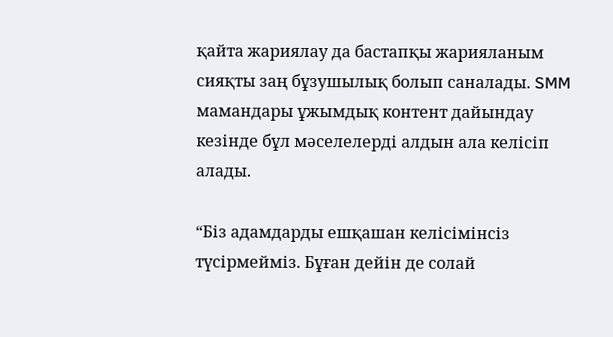қайта жариялау да бастапқы жарияланым сияқты заң бұзушылық болып саналады. SMM мамандары ұжымдық контент дайындау кезінде бұл мәселелерді алдын ала келісіп алады.

“Біз адамдарды ешқашан келісімінсіз түсірмейміз. Бұған дейін де солай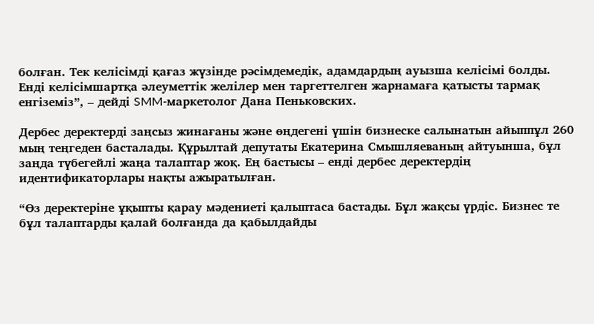болған. Тек келісімді қағаз жүзінде рәсімдемедік, адамдардың ауызша келісімі болды. Енді келісімшартқа әлеуметтік желілер мен таргеттелген жарнамаға қатысты тармақ енгіземіз”, – дейді SMM-маркетолог Дана Пеньковских.

Дербес деректерді заңсыз жинағаны және өңдегені үшін бизнеске салынатын айыппұл 260 мың теңгеден басталады. Құрылтай депутаты Екатерина Смышляеваның айтуынша, бұл заңда түбегейлі жаңа талаптар жоқ. Ең бастысы – енді дербес деректердің идентификаторлары нақты ажыратылған.

“Өз деректеріне ұқыпты қарау мәдениеті қалыптаса бастады. Бұл жақсы үрдіс. Бизнес те бұл талаптарды қалай болғанда да қабылдайды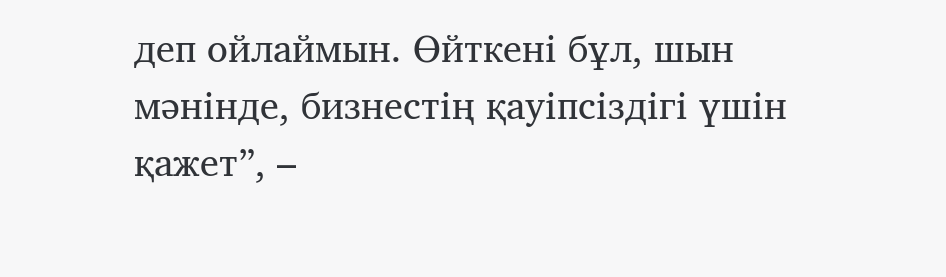деп ойлаймын. Өйткені бұл, шын мәнінде, бизнестің қауіпсіздігі үшін қажет”, –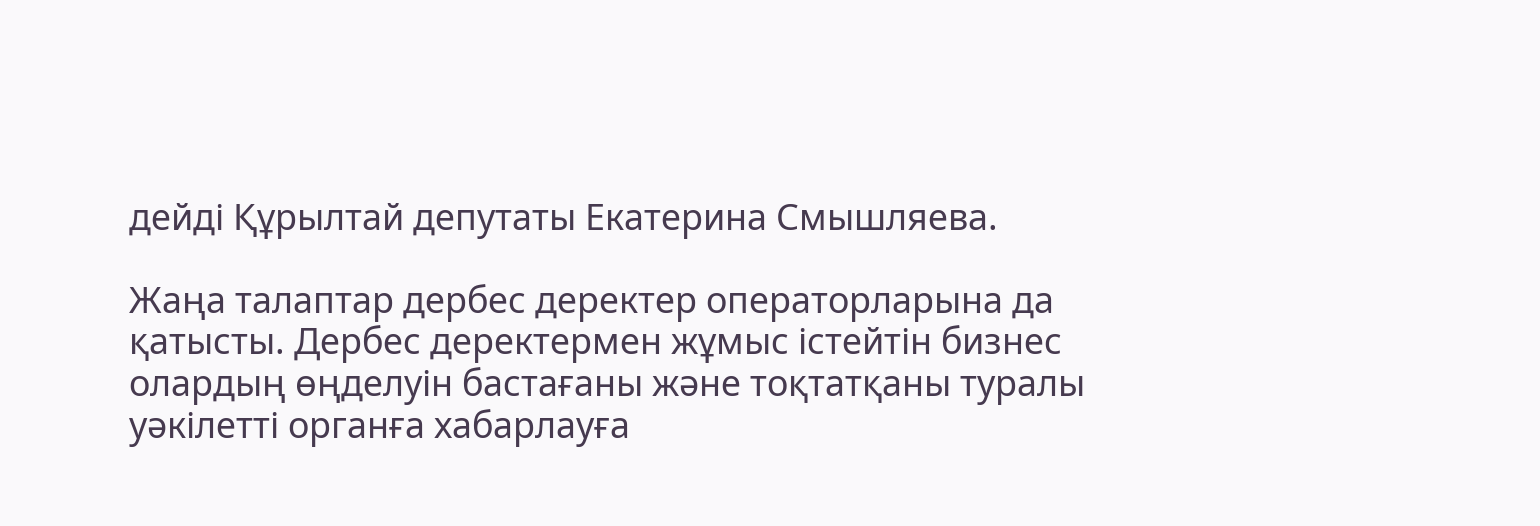дейді Құрылтай депутаты Екатерина Смышляева.

Жаңа талаптар дербес деректер операторларына да қатысты. Дербес деректермен жұмыс істейтін бизнес олардың өңделуін бастағаны және тоқтатқаны туралы уәкілетті органға хабарлауға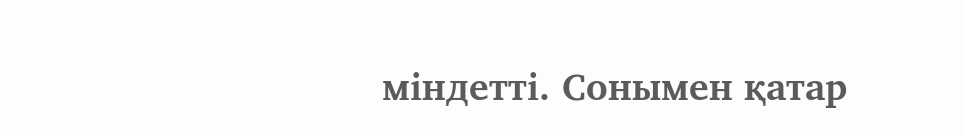міндетті. Сонымен қатар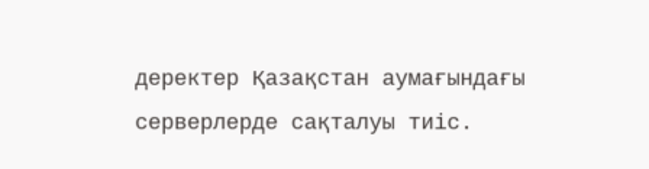деректер Қазақстан аумағындағы серверлерде сақталуы тиіс.